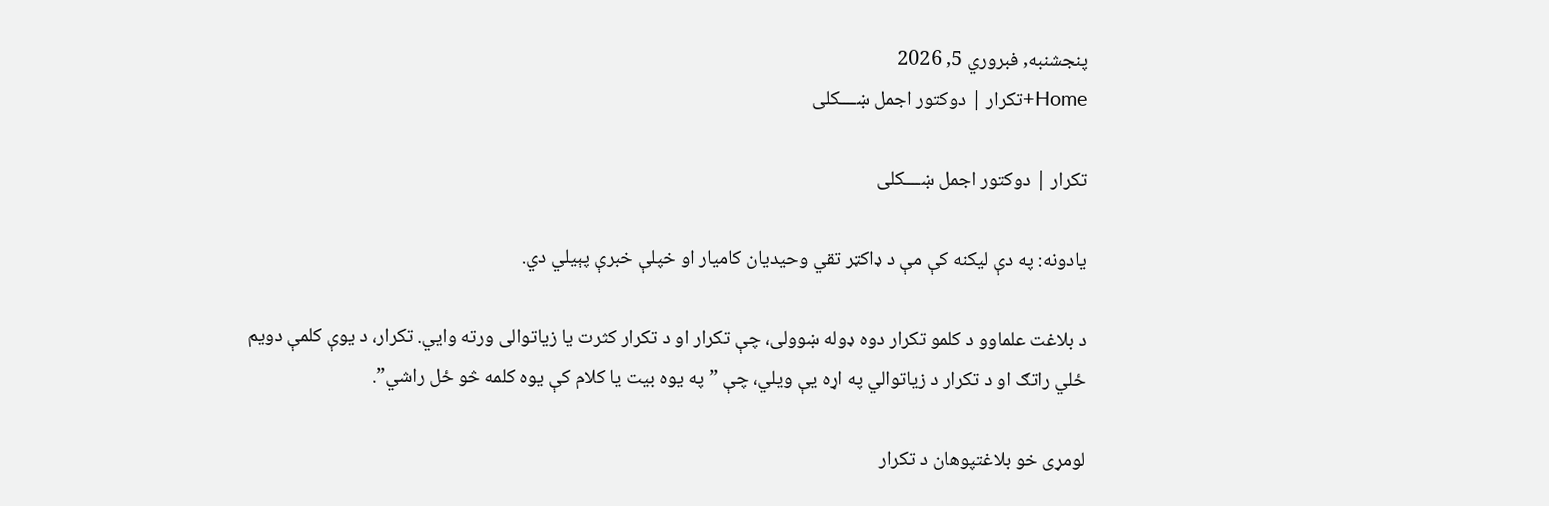پنجشنبه, فبروري 5, 2026
Home+تکرار | دوکتور اجمل ښــــکلی

تکرار | دوکتور اجمل ښــــکلی

يادونه: په دې ليکنه کې مې د ډاکټر تقي وحيديان کاميار او خپلې خبرې پېيلي دي.

د بلاغت علماوو د کلمو تکرار دوه ډوله ښوولى، چې تکرار او د تکرار کثرت يا زياتوالى ورته وايي. تکرار، د يوې کلمې دويم ځلي راتګ او د تکرار د زياتوالي په اړه يې ويلي، چې ”په يوه بيت يا کلام کې يوه کلمه څو ځل راشي”.

لومړى خو بلاغتپوهان د تکرار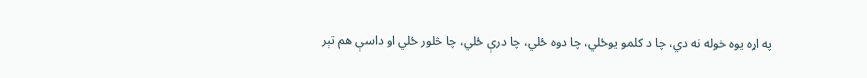په اړه يوه خوله نه دي، چا د کلمو يوځلي، چا دوه ځلي، چا درې ځلي، چا څلور ځلي او داسې هم تېر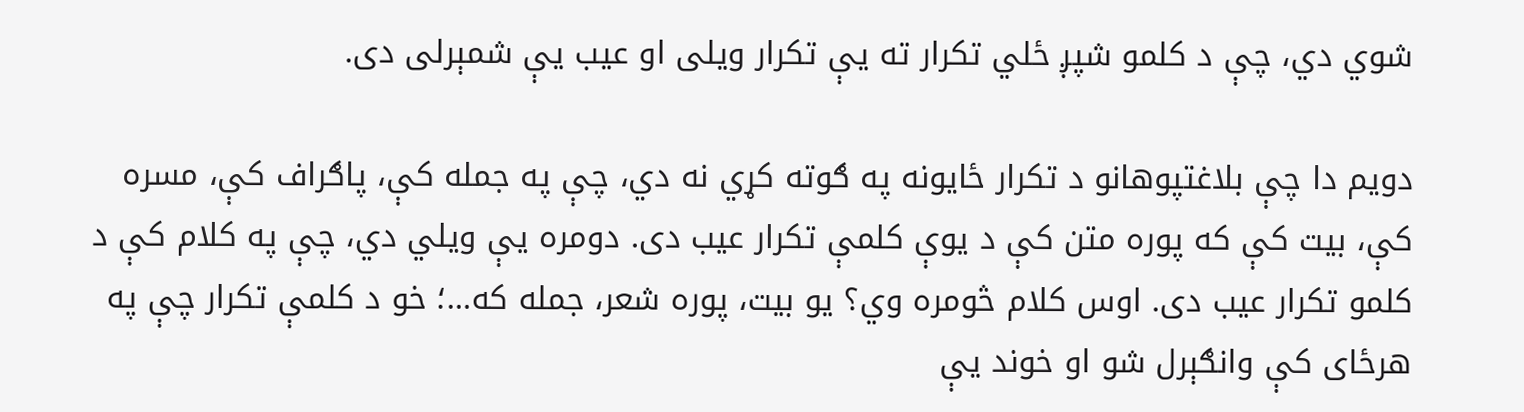شوي دي، چې د کلمو شپږ ځلي تکرار ته يې تکرار ويلى او عيب يې شمېرلى دى.

دويم دا چې بلاغتپوهانو د تکرار ځايونه په ګوته کړي نه دي، چې په جمله کې، پاګراف کې، مسره کې، بيت کې که پوره متن کې د يوې کلمې تکرار عيب دى. دومره يې ويلي دي، چې په کلام کې د کلمو تکرار عيب دى. اوس کلام څومره وي؟ يو بيت، پوره شعر، جمله که…؛ خو د کلمې تکرار چې په هرځاى کې وانګېرل شو او خوند يې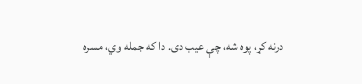درنه کړ، پوه شه، چې عيب دى. دا که جمله وي، مسره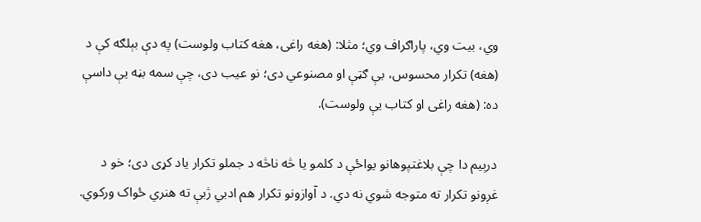وي، بيت وي، پاراګراف وي؛ مثلا: (هغه راغى، هغه کتاب ولوست) په دې بېلګه کې د (هغه) تکرار محسوس، بې ګټې او مصنوعي دى؛ نو عيب دى، چې سمه بڼه يې داسې ده: (هغه راغى او کتاب يې ولوست).

درېيم دا چې بلاغتپوهانو يواځې د کلمو يا څه ناڅه د جملو تکرار ياد کړى دى؛ خو د غږونو تکرار ته متوجه شوي نه دي. د اۤوازونو تکرار هم ادبي ژبې ته هنري ځواک ورکوي.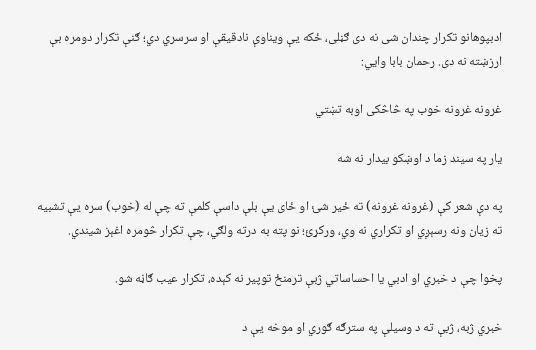ادبپوهانو تکرار چندان شى نه دى ګڼلى، ځکه يې ويناوې نادقيقې او سرسري دي؛ ګنې تکرار دومره بې ارزښته نه دى. رحمان بابا وايي:

غرونه غرونه خوب په څاڅکى اوبه تښتي

يار په سيند زما د اوښکو بيدار نه شه

په دې شعر کې (غرونه غرونه) ته ځير شئ او ځاى يې بلې داسې کلمې ته چې له (خوب) سره يې تشبيه ته زيان ونه رسېږي او تکراري نه وي، ورکړئ؛ نو پته به درته ولګي، چې تکرار څومره اغېز شيندي.

پخوا چې د خبري او ادبي يا احساساتي ژبې ترمنځ توپير نه کېده، تکرار عيب ګاڼه شو.

خبري ژبه، ژبې ته د وسيلې په سترګه ګوري او موخه يې د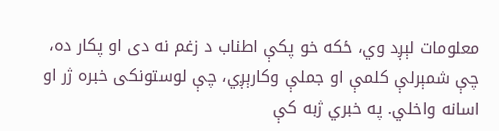معلومات لېږد وي، ځکه خو پکې اطناب د زغم نه دى او پکار ده، چې شمېرلې کلمې او جملې وکارېږي، چې لوستونکى خبره ژر او اسانه واخلي. په خبري ژبه کې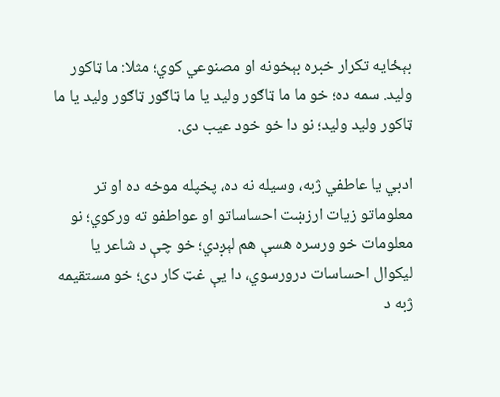بېځايه تکرار خبره بېخونه او مصنوعي کوي؛ مثلا: ما ټاکور وليد. سمه ده؛ خو ما ما ټاګور وليد يا ما ټاګور ټاګور وليد يا ما ټاکور وليد وليد؛ نو دا خو خود عيب دى.

ادبي يا عاطفي ژبه، وسيله نه ده، پخپله موخه ده او تر معلوماتو زيات ارزښت احساساتو او عواطفو ته ورکوي؛ نو معلومات خو ورسره هسې هم لېږدي؛ خو چې د شاعر يا ليکوال احساسات درورسوي، دا يې غټ کار دى؛ خو مستقيمه ژبه د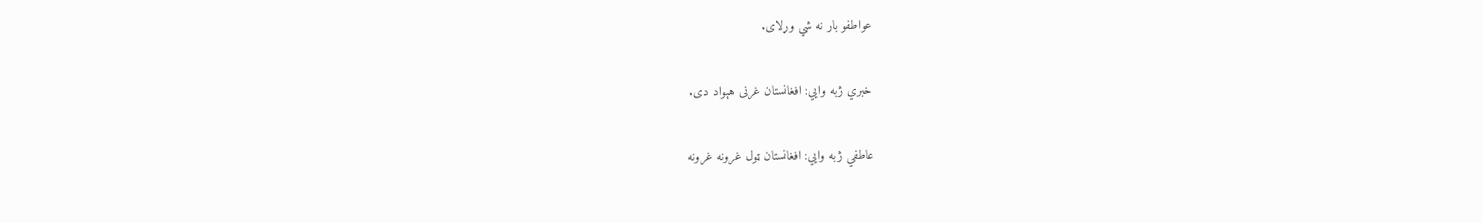عواطفو بار نه شي وړلاى.

خبري ژبه وايي: افغانستان غرنى هېواد دى.

عاطفي ژبه وايي: افغانستان ټول غرونه غرونه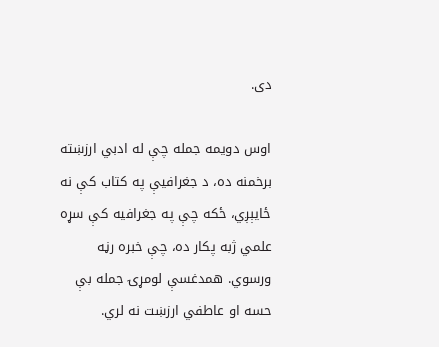دى.

اوس دويمه جمله چې له ادبي ارزښته برخمنه ده، د جغرافيې په کتاب کې نه ځايېږي، ځکه چې په جغرافيه کې سړه علمي ژبه پکار ده، چې خبره رڼه ورسوي. همدغسې لومړۍ جمله بې حسه او عاطفي ارزښت نه لري.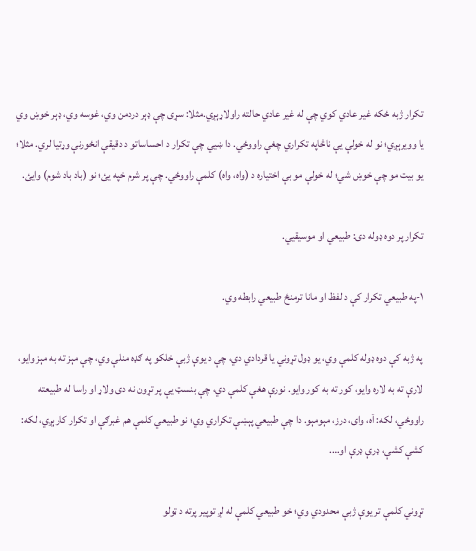تکرار ژبه ځکه غير عادي کوي چې له غير عادي حالته راولاړېږي.مثلا: سړى چې ډېر دردمن وي، غوسه وي، ډېر خوښ وي يا وويرېږي؛ نو له خولې يې ناڅاپه تکراري چغې راووځي. دا ښيي چې تکرار د احساساتو د دقيقې انځورنې وړتيا لري. مثلا؛ يو بيت مو چې خوښ شي؛ له خولې مو بې اختياره د (واه، واه) کلمې راووځي. چې پر شرم خپه يئ؛ نو (باد باد شوم) وايئ.

تکرار پر دوه ډوله دى: طبيعي او موسيقيي.

١-په طبيعي تکرار کې د لفظ او مانا ترمنځ طبيعي رابطه وي.

په ژبه کې دوه ډوله کلمې وي، يو ډول تړوني يا قردادي دي، چې د يوې ژبې خلکو په ګډه منلې وي، چې مېز ته به مېز وايو، لارې ته به لاره وايو، کور ته به کور وايو. نورې هغې کلمې دي، چې بنسټ يې پر تړون نه دى ولاړ او راسا له طبيعته راووځي، لکه: اۤه، واى، درز، مېومېو. دا چې طبيعي پېښې تکراري وي؛ نو طبيعي کلمې هم غبرګې او تکرار کارېږي، لکه: کشې کشې، ډرې ډرې او….

تړوني کلمې تر يوې ژبې محدودي وي؛ خو طبيعي کلمې له لږ توپير پرته د ټولو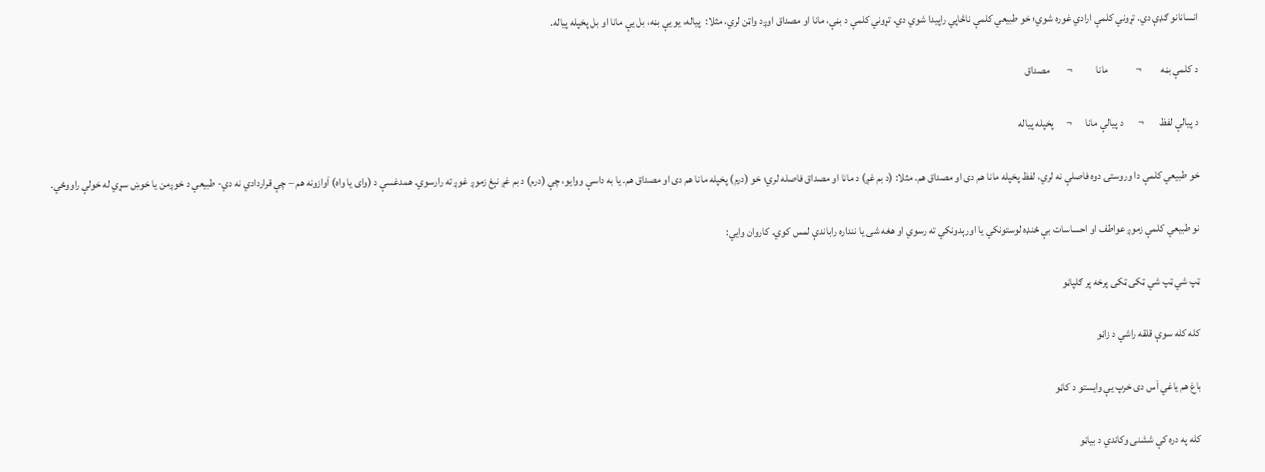انسانانو ګډې دي. تړوني کلمې ارادي غوره شوي؛ خو طبيعي کلمې ناڅاپي راپيدا شوي دي. تړوني کلمې د بڼې، مانا او مصداق اوږد واټن لري، مثلا:  پياله، يو يې بڼه، بل يې مانا او بل پخپله پياله.

د کلمې بڼه         ¬             مانا           ¬        مصداق

د پيالې لفظ       ¬       د پيالې مانا      ¬      پخپله پياله

خو طبيعي کلمې دا وروستۍ دوه فاصلې نه لري، لفظ پخپله مانا هم دى او مصداق هم. مثلا: (د بم غږ) د مانا او مصداق فاصله لري؛ خو (درم) پخپله مانا هم دى او مصداق هم. يا به داسې ووايو، چې (درم) د بم غږ نېغ زموږ غوږ ته رارسوي. همدغسې د (واى يا واه) اۤوازونه هم – چې قراردادي نه دي- طبيعي د خوږمن يا خوښ سړي له خولې راووځي.

نو طبيعي کلمې زموږ عواطف او احساسات بې ځنډه لوستونکي يا اورېدونکي ته رسوي او هغه شى يا ننداره راباندې لمس کوي. کاروان وايي:

ټپ شي ټپ شي ټکى ټکى پرخه پر ګلپاڼو

کله کله سوې قلقه راشي د زاڼو

باغ هم ياغي اۤس دى خرپ يې وايستو د کاڼو

کله په دره کې ششنى وکاندي د بياڼو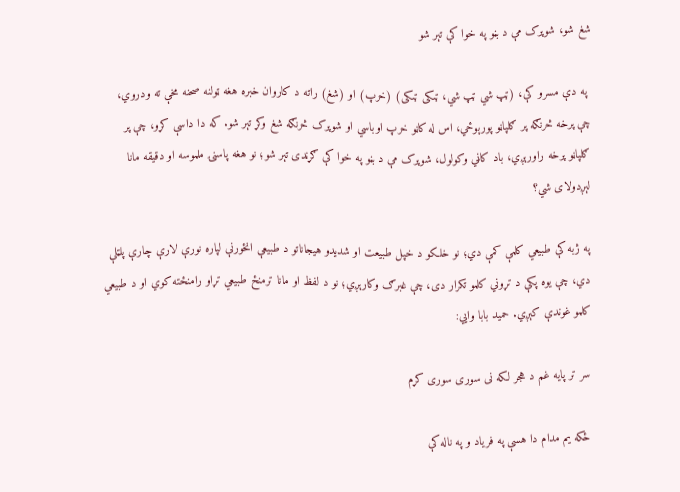شغ شو، شوپرک مې د بڼو په خوا کې تېر شو

 په دې مسرو کې، (ټپ شي ټپ شي، ټىکى ټىکى) (خرپ) او (شغ) راته د کاروان خبره هغه ټولنه صحنه مخې ته ودروي، چې پرخه څرنګه پر ګلپاڼو پورېوځي، اس له کاڼو خرپ اوباسي او شوپرک څرنګه شغ وکړ تېر شو. که دا داسې کړو، چې پر ګلپاڼو پرخه راورېږي، باد کاڼي وکولول، شوپرک مې د بڼو په خوا کې ګړندى تېر شو؛ نو هغه پاسنۍ ملموسه او دقيقه مانا لېږدولاى شي؟

په ژبه کې طبيعي کلمې کمې دي؛ نو خلکو د خپل طبيعت او شديدو هيجاناتو د طبيعې انځورنې لپاره نورې لارې چارې پلټلې دي، چې يوه پکې د تړوني کلمو تکرار دى، چې غبرګ وکارېږي؛ نو د لفظ او مانا ترمنځ طبيعي تړاو رامنځته کوي او د طبيعي کلمو غوندې کېږي. حميد بابا وايي:

سر تر پايه غم د هجر لکه نى سورى سورى کړم

ځکه يم مدام دا هسې په فرياد و په ناله کې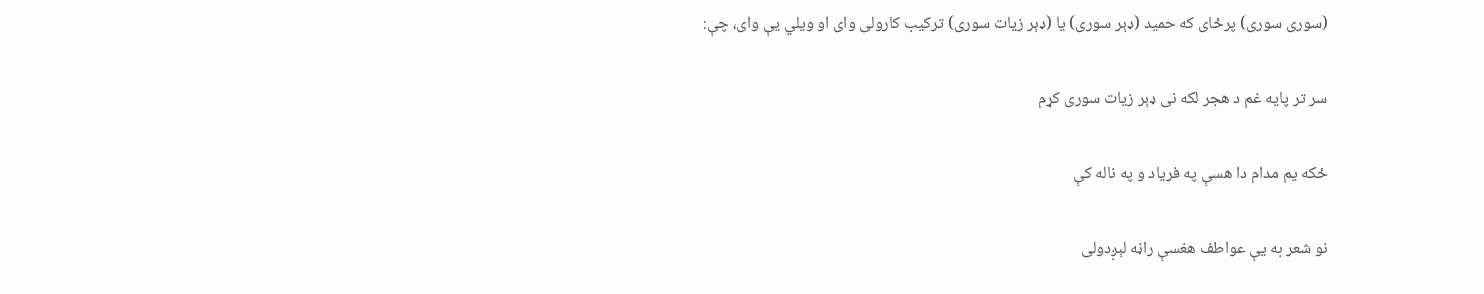(سورى سورى) پرځاى که حميد (ډېر سورى) يا (ډېر زيات سورى) ترکيب کارولى واى او ويلي يې واى، چې:

سر تر پايه غم د هجر لکه نى ډېر زيات سورى کړم

ځکه يم مدام دا هسې په فرياد و په ناله کې

نو شعر به يې عواطف هغسې راڼه لېږدولى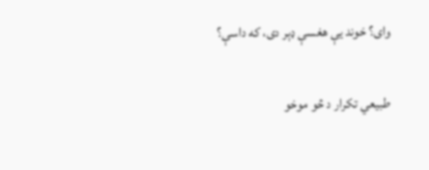واى؟ خوند يې هغسې ډېر دى، که داسې؟

طبيعي تکرار د څو موخو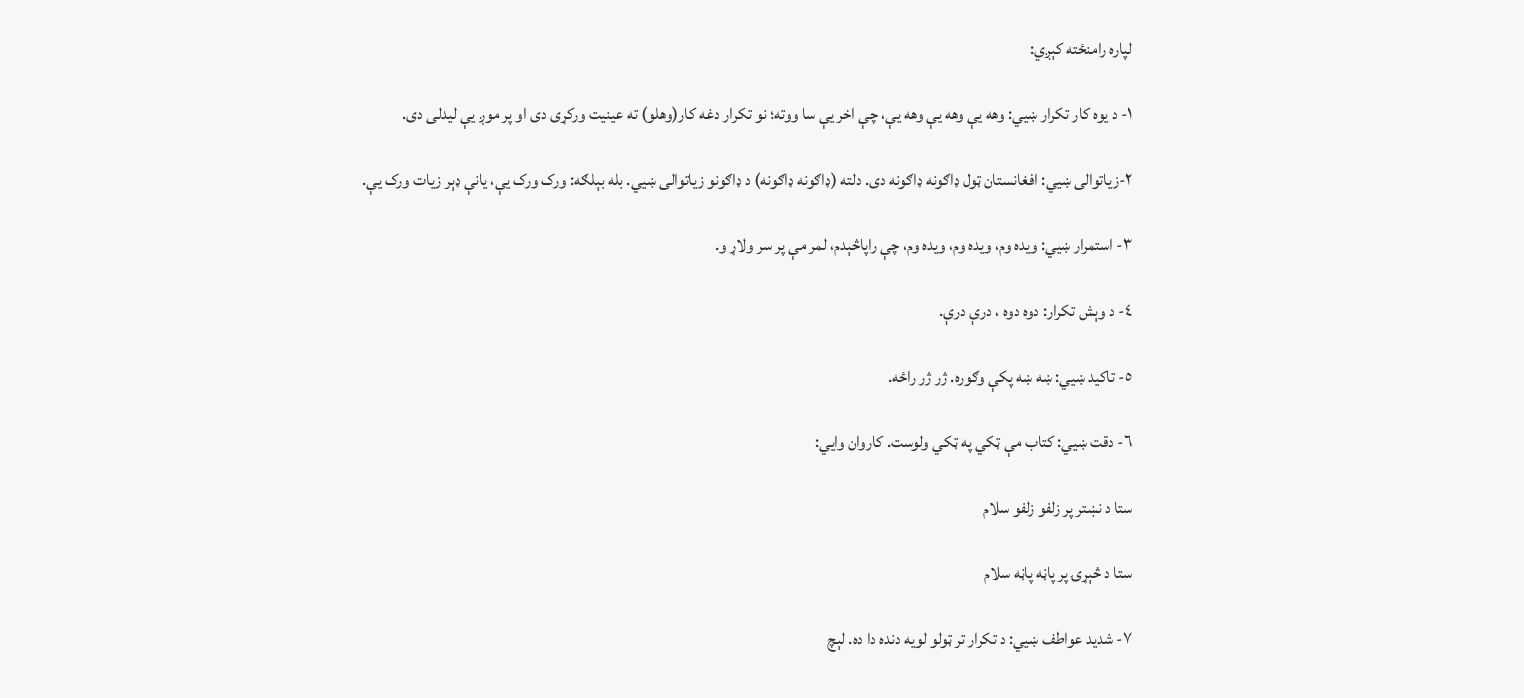لپاره رامنځته کېږي:

١- د يوه کار تکرار ښيي: وهه يې وهه يې وهه يې، چې اخر يې سا ووته؛ نو تکرار دغه کار(وهلو) ته عينيت ورکړى دى او پر موږ يې ليدلى دى.

٢-زياتوالى ښيي: افغانستان ټول ډاګونه ډاګونه دى. دلته (ډاګونه ډاګونه) د ډاګونو زياتوالى ښيي. بله بېلګه: ورک ورک يې، يانې ډېر زيات ورک يې.

٣- استمرار ښيي: ويده وم، ويده وم، ويده وم، چې راپاڅېدم، لمر مې پر سر ولاړ و.

٤- د وېش تکرار: دوه دوه ، درې درې.

٥- تاکيد ښيي: ښه ښه پکې وګوره. ژر ژر راځه.

٦- دقت ښيي: کتاب مې ټکي په ټکي ولوست. کاروان وايي:

ستا د نښتر پر زلفو زلفو سلام

ستا د څېړۍ پر پاڼه پاڼه سلام

٧- شديد عواطف ښيي: د تکرار تر ټولو لويه دنده دا ده. لېچ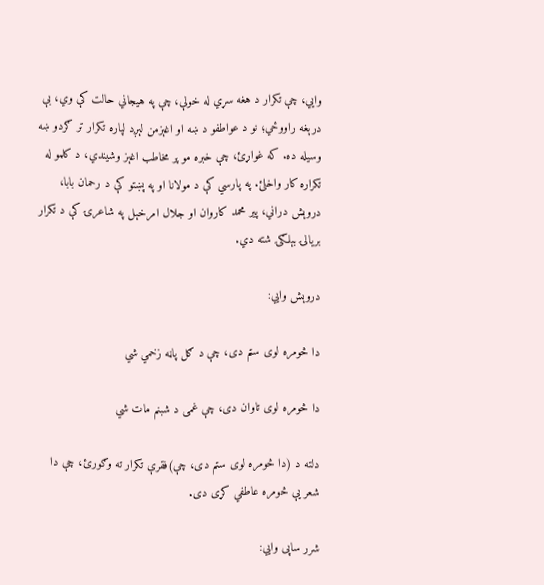وايي، چې تکرار د هغه سړي له خولې، چې په هيجاني حالت کې وي، بې درېغه راووځي؛ نو د عواطفو د ښه او اغېزمن لېږد لپاره تکرار تر ګردو ښه وسيله ده. که غواړئ، چې خبره مو پر مخاطب اغېز وشيندي، د کلمو له تکراره کار واخلئ. په پارسي کې د مولانا او په پښتو کې د رحمان بابا، دروېش دراني، پير محمد کاروان او جلال امرخېل په شاعرۍ کې د تکرار بريالۍ بېلګۍ شته دي.

دروېش وايي:

دا څومره لوى ستم دى، چې د ګل پاڼه زخمي شي

دا څومره لوى تاوان دى، چې غمى د شبنم مات شي

دلته د (دا څومره لوى ستم دى، چې)فقرې تکرار ته وګورئ، چې دا شعر يې څومره عاطفي کړى دى.

شرر ساپى وايي: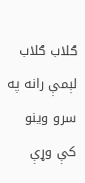ګلاب ګلاب لېمې رانه په سرو وينو کې وړې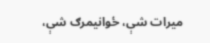ميرات شې، ځوانيمرګ شې،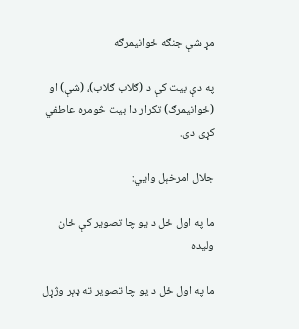مړ شې جنګه ځوانيمرګه

په دې بيت کې د (ګلاب ګلاب)، (شې) او (ځوانيمرګ) تکرار دا بيت څومره عاطفي کړى دى.

جلال امرخېل وايي:

ما په اول ځل د يو چا تصوير کې ځان وليده

ما په اول ځل د يو چا تصوير ته ډېر وژړل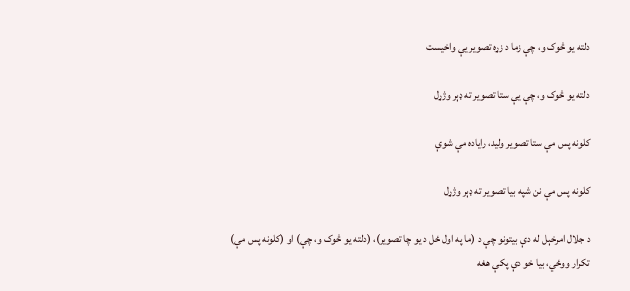دلته يو څوک و، چې زما د زړه تصوير يې واخيست

دلته يو څوک و، چې يې ستا تصوير ته ډېر وژړل

کلونه پس مې ستا تصوير وليد، راياده مې شوې

کلونه پس مې نن شپه بيا تصوير ته ډېر وژړل

د جلال امرخېل له دې بيتونو چې د (ما په اول ځل د يو چا تصوير)، (دلته يو څوک و، چې) او (کلونه پس مې) تکرار ووځي، بيا خو دې پکې هغه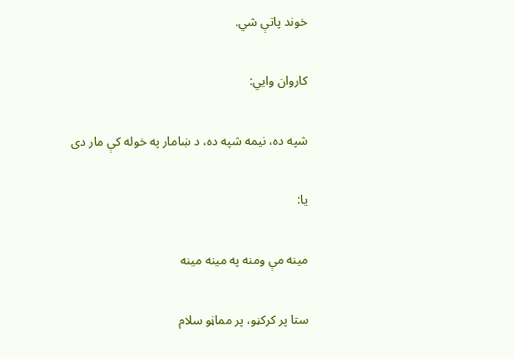خوند پاتې شي.

کاروان وايي:

شپه ده، نيمه شپه ده، د ښامار په خوله کې مار دى

يا:

مينه مې ومنه په مينه مينه

ستا پر کرکڼو، پر مماڼو سلام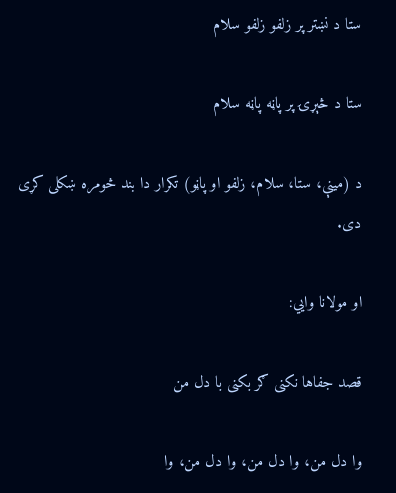ستا د نښتر پر زلفو زلفو سلام

ستا د څېړۍ پر پاڼه پاڼه سلام

د (مينې، ستا، سلام، زلفو او پاڼو) تکرار دا بند څومره ښکلى کړى دى.

او مولانا وايي:

قصد جفاها نکنى ګر بکنى با دل من

وا دل من، وا دل من، وا دل من، وا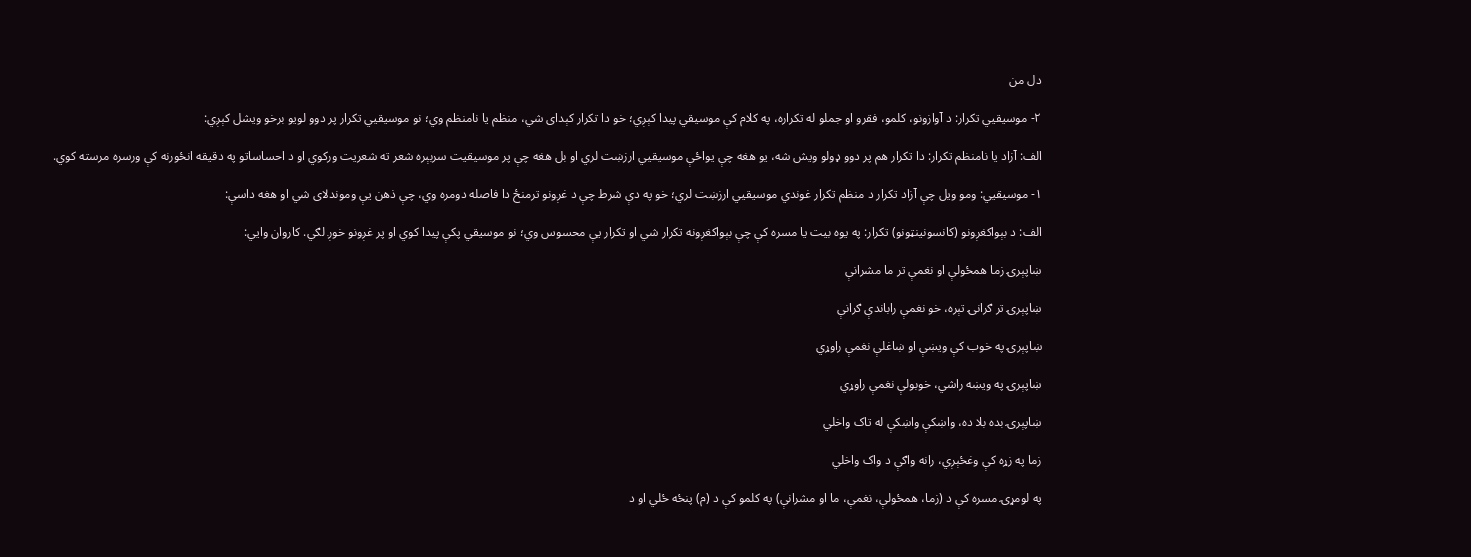دل من

٢- موسيقيي تکرار: د اۤوازونو، کلمو، فقرو او جملو له تکراره، په کلام کې موسيقي پيدا کېږي؛ خو دا تکرار کېداى شي، منظم يا نامنظم وي؛ نو موسيقيي تکرار پر دوو لويو برخو ويشل کېږي:

الف: اۤزاد يا نامنظم تکرار: دا تکرار هم پر دوو ډولو ويش شه، يو هغه چې يواځې موسيقيي ارزښت لري او بل هغه چې پر موسيقيت سربېره شعر ته شعريت ورکوي او د احساساتو په دقيقه انځورنه کې ورسره مرسته کوي.

١- موسيقيي: ومو ويل چې اۤزاد تکرار د منظم تکرار غوندي موسيقيي ارزښت لري؛ خو په دې شرط چې د غږونو ترمنځ دا فاصله دومره وي، چې ذهن يې وموندلاى شي او هغه داسې:

الف: د بېواکغږونو (کانسونينټونو) تکرار: په يوه بيت يا مسره کې چې بېواکغږونه تکرار شي او تکرار يې محسوس وي؛ نو موسيقي پکې پيدا کوي او پر غږونو خوږ لګي. کاروان وايي:

ښاپېرۍ زما همځولې او نغمې تر ما مشرانې

ښاپېرۍ تر ګرانۍ تېره، خو نغمې راباندې ګرانې

ښاپېرۍ په خوب کې ويښې او ښاغلې نغمې راوړي

ښاپېرۍ په ويښه راشي، خوبولې نغمې راوړي

ښاپېرۍ بده بلا ده، واښکې واښکې له تاک واخلي

زما په زړه کې وغځېږي، رانه واګې د واک واخلي

په لومړۍ مسره کې د (زما، همځولې، نغمې، ما او مشرانې) په کلمو کې د (م) پنځه ځلي او د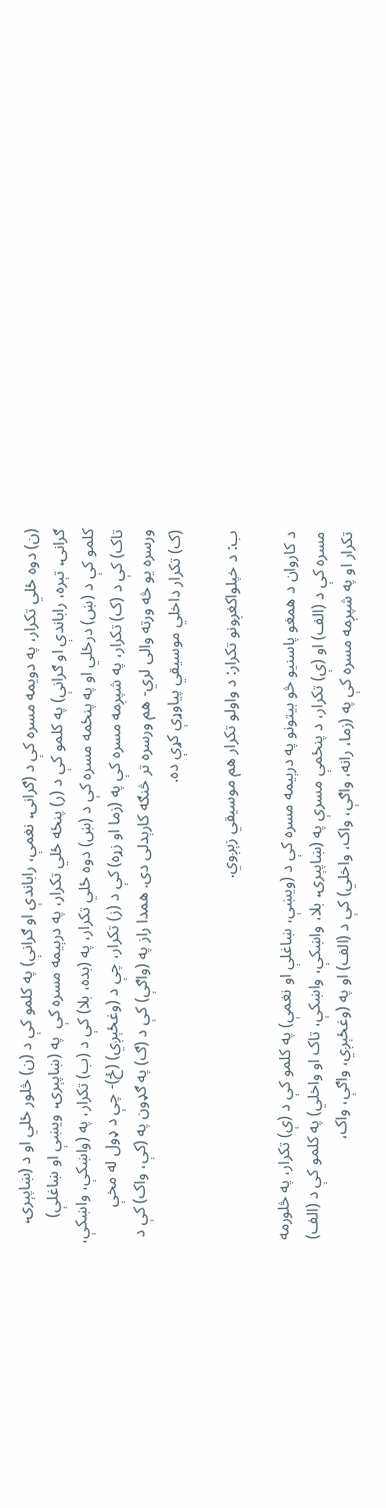(ن) دوه ځلي تکرار، په دويمه مسره کې د (ګرانۍ، نغمې، راباندې او ګرانې) په کلمو کې د (ن) څلور ځلي او د (ښاپېرۍ، ګرانۍ، تېره، راباندې او ګرانې) په کلمو کې د (ر) پنځه ځلي تکرار، په درېيمه مسره کې  په (ښاپېرۍ، ويښې او ښاغلې) کلمو کې د (ښ) درځلي او په پنځمه مسره کې د (ښ) دوه ځلي تکرار، په (بده، بلا) کې د (ب) تکرار، په (واښکې، واښکې، تاک) کې د (ک) تکرار، په شپږمه مسره کې په (زما او زړه) کې د (ز) تکرار، چې د (وغځېږي) (ځ)- چې د ډول له مخې ورسره يو څه ورته والى لري- هم ورسره تر څنګه کارېدلى دى. همدا راز په (واګې) کې د (ګ) په ګډون په (کې، واک) کې د (ک) تکرار داخلي موسيقي پياوړې کړې ده.

ب: د خپلواکغږونو تکرار: د واولو تکرار هم موسيقي زېږوي.

د کاروان د همغو پاسنيو څو بيتونو په درېيمه مسره کې د (ويښې، ښاغلې او نغمې) په کلمو کې د (ې) تکرار، په څلورمه مسره کې د (الف) او (ې) تکرار، د پنځمې مسرې په (ښاپېرۍ، بلا، واښکې، واښکې، تاک او واخلي) په کلمو کې د (الف) تکرار او په شپږمه مسره کې په (زما، رانه، واګې، واک، واخلي) کې د (الف) او په (وغځېږي، واګې، واک،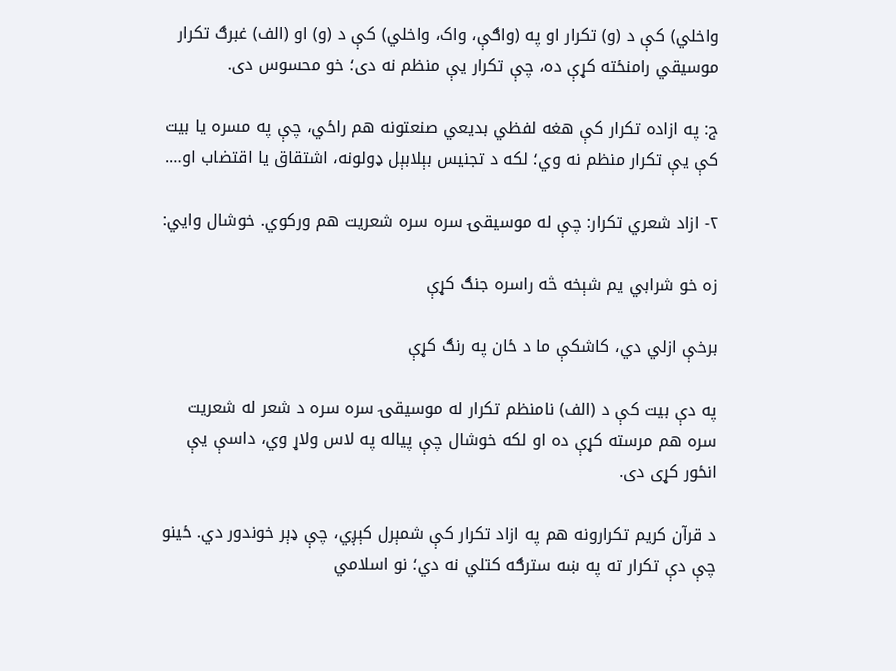واخلي) کې د (و) تکرار او په (واګې، واک، واخلي) کې د (و) او (الف) غبرګ تکرار موسيقي رامنځته کړې ده، چې تکرار يې منظم نه دى؛ خو محسوس دى.

ج: په ازاده تکرار کې هغه لفظي بديعي صنعتونه هم راځي، چې په مسره يا بيت کې يې تکرار منظم نه وي؛ لکه د تجنيس بېلابېل ډولونه، اشتقاق يا اقتضاب او….

٢- ازاد شعري تکرار: چې له موسيقۍ سره سره شعريت هم ورکوي. خوشال وايي:

زه خو شرابي يم شېخه څه راسره جنګ کړې

برخې ازلي دي، کاشکې ما د ځان په رنګ کړې

په دې بيت کې د (الف) نامنظم تکرار له موسيقۍ سره سره د شعر له شعريت سره هم مرسته کړې ده او لکه خوشال چې پياله په لاس ولاړ وي، داسې يې انځور کړى دى.

د قراۤن کريم تکرارونه هم په ازاد تکرار کې شمېرل کېږي، چې ډېر خوندور دي. ځينو چې دې تکرار ته په ښه سترګه کتلي نه دي؛ نو اسلامي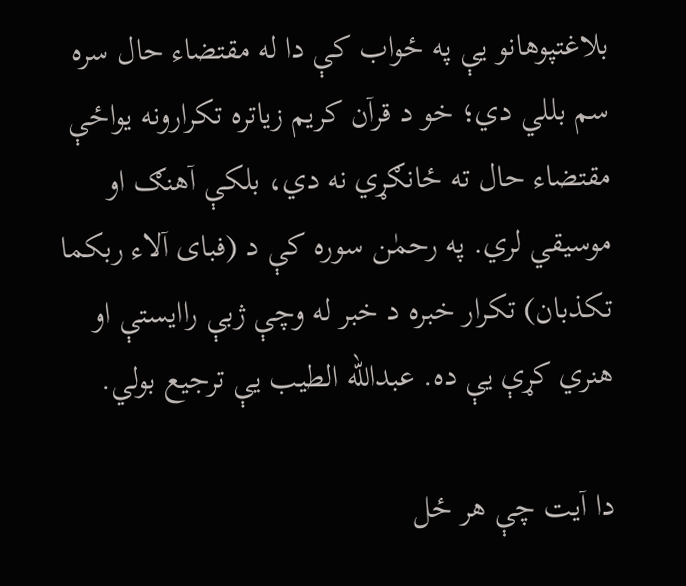بلاغتپوهانو يې په ځواب کې دا له مقتضاء حال سره سم بللي دي؛ خو د قراۤن کريم زياتره تکرارونه يواځې مقتضاء حال ته ځانګړي نه دي، بلکې اۤهنګ او موسيقي لري. په رحمٰن سوره کې د (فباى اۤلاء ربکما تکذبان) تکرار خبره د خبر له وچې ژبې راايستې او هنري کړې يې ده. عبدالله الطيب يې ترجيع بولي.

دا اۤيت چې هر ځل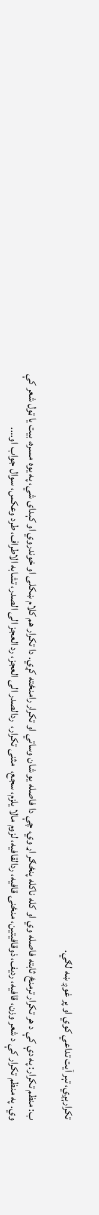تکرارېږي، تېر اۤيت تداعي کوي او پر غوږ ښه لګي.

ب: منظم تکرار: په دې کې د هر تکرار ترمنځ ثابته فاصله وي او کله ناکله پنځګر اړ وي، چې دا فاصله يو شان وساتي او تکرار رامنځته کړي. دا تکرار هم کلام ښکلى او خوندروي او کېداى شي، په يوه مسره، بيت يا ټول شعر کې وي. په منظم تکرار کې د شعر وزن، قافيه، رديف، ذوقافيتين، منځنۍ قافيه، ردالقافيه، لزوم مالا يلزم، سجع،  مثنى تکرار،  ردالصدر الى العجز، رد العجز الى الصدر، تشابه الاطراف، طرد وعکس، سوال جواب او….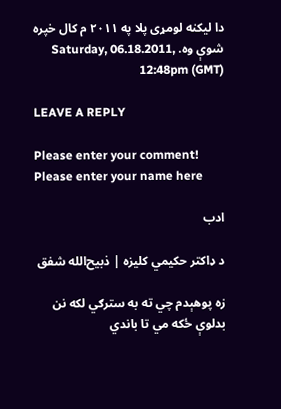دا لیکنه لومړی پلا په ۲۰۱۱ م کال خپره شوې وه. Saturday, 06.18.2011, 12:48pm (GMT)

LEAVE A REPLY

Please enter your comment!
Please enter your name here

ادب

د ډاکتر حکیمي کلیزه | ذبیح‌الله شفق

زه پوهېدم چي ته به سترګي لکه نن بدلوې ځکه مي تا باندي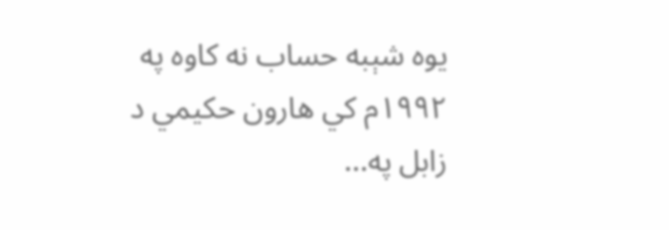یوه شېبه حساب نه کاوه په ۱۹۹۲م کي هارون حکیمي د زابل په...